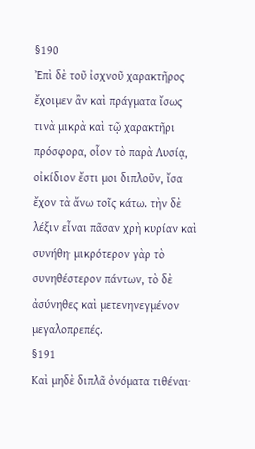§190
Ἐπὶ δὲ τοῦ ἰσχνοῦ χαρακτῆρος ἔχοιμεν ἂν καὶ πράγματα ἴσως τινὰ μικρὰ καὶ τῷ χαρακτῆρι πρόσφορα, οἷον τὸ παρὰ Λυσίᾳ, οἰκίδιον ἔστι μοι διπλοῦν, ἴσα ἔχον τὰ ἄνω τοῖς κάτω. τὴν δὲ λέξιν εἶναι πᾶσαν χρὴ κυρίαν καὶ συνήθη· μικρότερον γὰρ τὸ συνηθέστερον πάντων, τὸ δὲ ἀσύνηθες καὶ μετενηνεγμένον μεγαλοπρεπές.
§191
Καὶ μηδὲ διπλᾶ ὀνόματα τιθέναι·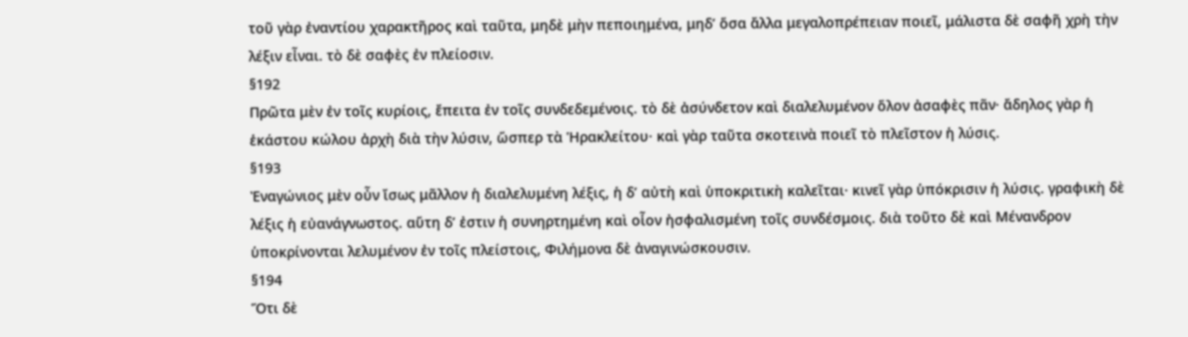τοῦ γὰρ ἐναντίου χαρακτῆρος καὶ ταῦτα, μηδὲ μὴν πεποιημένα, μηδ’ ὅσα ἄλλα μεγαλοπρέπειαν ποιεῖ, μάλιστα δὲ σαφῆ χρὴ τὴν λέξιν εἶναι. τὸ δὲ σαφὲς ἐν πλείοσιν.
§192
Πρῶτα μὲν ἐν τοῖς κυρίοις, ἔπειτα ἐν τοῖς συνδεδεμένοις. τὸ δὲ ἀσύνδετον καὶ διαλελυμένον ὅλον ἀσαφὲς πᾶν· ἄδηλος γὰρ ἡ ἑκάστου κώλου ἀρχὴ διὰ τὴν λύσιν, ὥσπερ τὰ Ἡρακλείτου· καὶ γὰρ ταῦτα σκοτεινὰ ποιεῖ τὸ πλεῖστον ἡ λύσις.
§193
Ἐναγώνιος μὲν οὖν ἴσως μᾶλλον ἡ διαλελυμένη λέξις, ἡ δ’ αὐτὴ καὶ ὑποκριτικὴ καλεῖται· κινεῖ γὰρ ὑπόκρισιν ἡ λύσις. γραφικὴ δὲ λέξις ἡ εὐανάγνωστος. αὕτη δ’ ἐστιν ἡ συνηρτημένη καὶ οἷον ἠσφαλισμένη τοῖς συνδέσμοις. διὰ τοῦτο δὲ καὶ Μένανδρον ὑποκρίνονται λελυμένον ἐν τοῖς πλείστοις, Φιλήμονα δὲ ἀναγινώσκουσιν.
§194
Ὅτι δὲ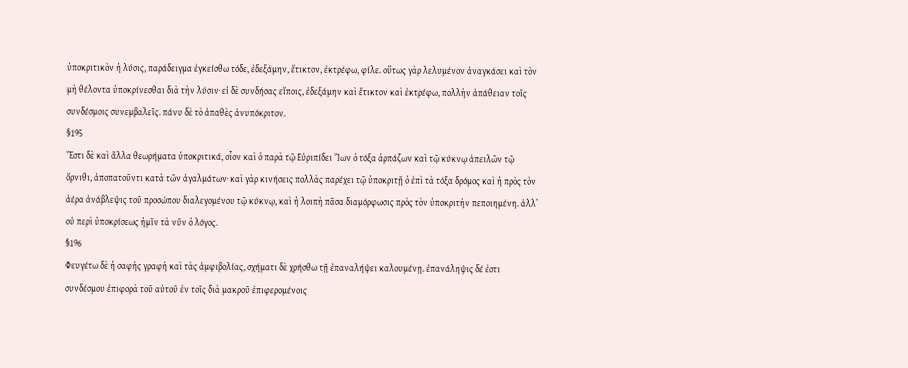ὑποκριτικὸν ἡ λύσις, παράδειγμα ἐγκείσθω τόδε, ἐδεξάμην, ἔτικτον, ἐκτρέφω, φίλε. οὕτως γὰρ λελυμένον ἀναγκάσει καὶ τὸν μὴ θέλοντα ὑποκρίνεσθαι διὰ τὴν λύσιν· εἰ δὲ συνδήσας εἴποις, ἐδεξάμην καὶ ἔτικτον καὶ ἐκτρέφω, πολλὴν ἀπάθειαν τοῖς συνδέσμοις συνεμβαλεῖς. πάνυ δὲ τὸ ἀπαθὲς ἀνυπόκριτον.
§195
Ἔστι δὲ καὶ ἄλλα θεωρήματα ὑποκριτικά, οἷον καὶ ὁ παρὰ τῷ Εὐριπίδει Ἴων ὁ τόξα ἁρπάζων καὶ τῷ κύκνῳ ἀπειλῶν τῷ ὄρνιθι, ἀποπατοῦντι κατὰ τῶν ἀγαλμάτων· καὶ γὰρ κινήσεις πολλὰς παρέχει τῷ ὑποκριτῇ ὁ ἐπὶ τὰ τόξα δρόμος καὶ ἡ πρὸς τὸν ἀέρα ἀνάβλεψις τοῦ προσώπου διαλεγομένου τῷ κύκνῳ, καὶ ἡ λοιπὴ πᾶσα διαμόρφωσις πρὸς τὸν ὑποκριτὴν πεποιημένη. ἀλλ’ οὐ περὶ ὑποκρίσεως ἡμῖν τὰ νῦν ὁ λόγος.
§196
Φευγέτω δὲ ἡ σαφὴς γραφὴ καὶ τὰς ἀμφιβολίας, σχήματι δὲ χρήσθω τῇ ἐπαναλήψει καλουμένῃ. ἐπανάληψις δέ ἐστι συνδέσμου ἐπιφορὰ τοῦ αὐτοῦ ἐν τοῖς διὰ μακροῦ ἐπιφερομένοις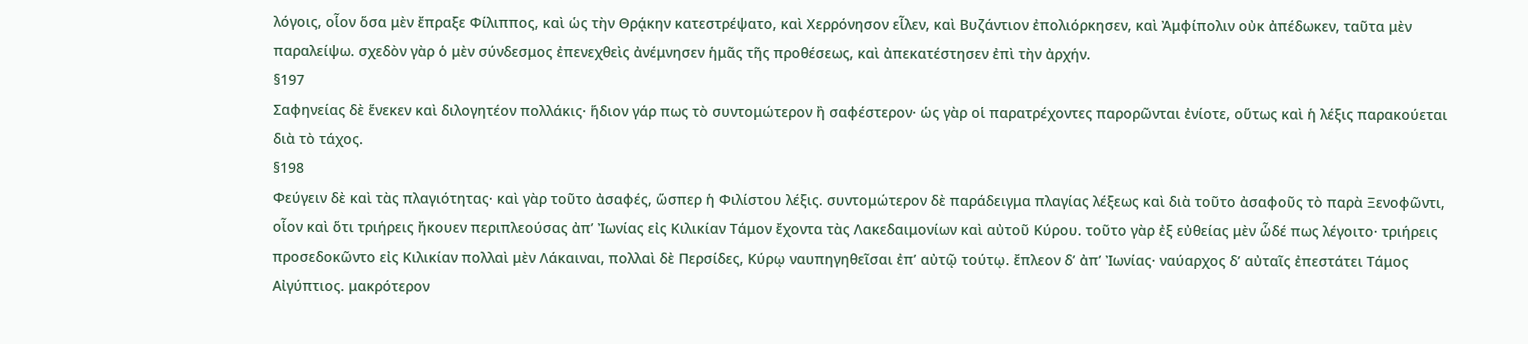λόγοις, οἷον ὅσα μὲν ἔπραξε Φίλιππος, καὶ ὡς τὴν Θρᾴκην κατεστρέψατο, καὶ Χερρόνησον εἷλεν, καὶ Βυζάντιον ἐπολιόρκησεν, καὶ Ἀμφίπολιν οὐκ ἀπέδωκεν, ταῦτα μὲν παραλείψω. σχεδὸν γὰρ ὁ μὲν σύνδεσμος ἐπενεχθεὶς ἀνέμνησεν ἡμᾶς τῆς προθέσεως, καὶ ἀπεκατέστησεν ἐπὶ τὴν ἀρχήν.
§197
Σαφηνείας δὲ ἕνεκεν καὶ διλογητέον πολλάκις· ἥδιον γάρ πως τὸ συντομώτερον ἢ σαφέστερον· ὡς γὰρ οἱ παρατρέχοντες παρορῶνται ἐνίοτε, οὕτως καὶ ἡ λέξις παρακούεται διὰ τὸ τάχος.
§198
Φεύγειν δὲ καὶ τὰς πλαγιότητας· καὶ γὰρ τοῦτο ἀσαφές, ὥσπερ ἡ Φιλίστου λέξις. συντομώτερον δὲ παράδειγμα πλαγίας λέξεως καὶ διὰ τοῦτο ἀσαφοῦς τὸ παρὰ Ξενοφῶντι, οἷον καὶ ὅτι τριήρεις ἤκουεν περιπλεούσας ἀπ’ Ἰωνίας εἰς Κιλικίαν Τάμον ἔχοντα τὰς Λακεδαιμονίων καὶ αὐτοῦ Κύρου. τοῦτο γὰρ ἐξ εὐθείας μὲν ὧδέ πως λέγοιτο· τριήρεις προσεδοκῶντο εἰς Κιλικίαν πολλαὶ μὲν Λάκαιναι, πολλαὶ δὲ Περσίδες, Κύρῳ ναυπηγηθεῖσαι ἐπ’ αὐτῷ τούτῳ. ἔπλεον δ’ ἀπ’ Ἰωνίας· ναύαρχος δ’ αὐταῖς ἐπεστάτει Τάμος Αἰγύπτιος. μακρότερον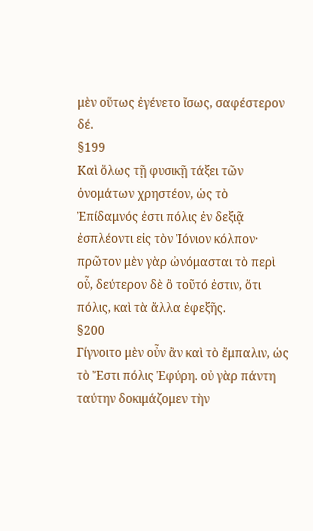μὲν οὕτως ἐγένετο ἴσως, σαφέστερον δέ.
§199
Καὶ ὅλως τῇ φυσικῇ τάξει τῶν ὀνομάτων χρηστέον, ὡς τὸ Ἐπίδαμνός ἐστι πόλις ἐν δεξιᾷ ἐσπλέοντι εἰς τὸν Ἰόνιον κόλπον· πρῶτον μὲν γὰρ ὠνόμασται τὸ περὶ οὗ, δεύτερον δὲ ὃ τοῦτό ἐστιν, ὅτι πόλις, καὶ τὰ ἄλλα ἐφεξῆς.
§200
Γίγνοιτο μὲν οὖν ἂν καὶ τὸ ἔμπαλιν, ὡς τὸ Ἔστι πόλις Ἐφύρη. οὐ γὰρ πάντη ταύτην δοκιμάζομεν τὴν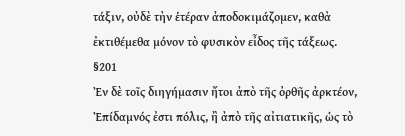τάξιν, οὐδὲ τὴν ἑτέραν ἀποδοκιμάζομεν, καθὰ ἐκτιθέμεθα μόνον τὸ φυσικὸν εἶδος τῆς τάξεως.
§201
Ἐν δὲ τοῖς διηγήμασιν ἤτοι ἀπὸ τῆς ὀρθῆς ἀρκτέον, Ἐπίδαμνός ἐστι πόλις, ἢ ἀπὸ τῆς αἰτιατικῆς, ὡς τὸ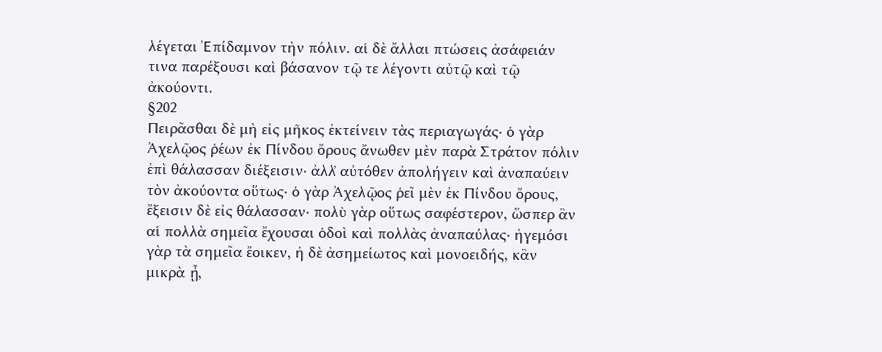λέγεται Ἐπίδαμνον τὴν πόλιν. αἱ δὲ ἄλλαι πτώσεις ἀσάφειάν τινα παρέξουσι καὶ βάσανον τῷ τε λέγοντι αὐτῷ καὶ τῷ ἀκούοντι.
§202
Πειρᾶσθαι δὲ μὴ εἰς μῆκος ἐκτείνειν τὰς περιαγωγάς· ὁ γὰρ Ἀχελῷος ῥέων ἐκ Πίνδου ὄρους ἄνωθεν μὲν παρὰ Στράτον πόλιν ἐπὶ θάλασσαν διέξεισιν· ἀλλ̓ αὐτόθεν ἀπολήγειν καὶ ἀναπαύειν τὸν ἀκούοντα οὕτως· ὁ γὰρ Ἀχελῷος ῥεῖ μὲν ἐκ Πίνδου ὄρους, ἔξεισιν δὲ εἰς θάλασσαν· πολὺ γὰρ οὕτως σαφέστερον, ὥσπερ ἂν αἱ πολλὰ σημεῖα ἔχουσαι ὁδοὶ καὶ πολλὰς ἀναπαύλας· ἡγεμόσι γὰρ τὰ σημεῖα ἔοικεν, ἡ δὲ ἀσημείωτος καὶ μονοειδής, κἂν μικρὰ ᾖ,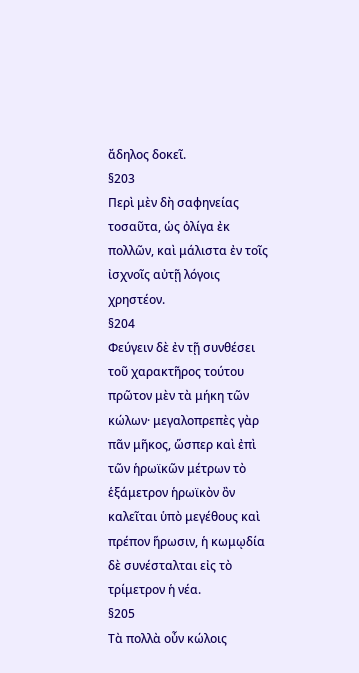ἄδηλος δοκεῖ.
§203
Περὶ μὲν δὴ σαφηνείας τοσαῦτα, ὡς ὀλίγα ἐκ πολλῶν, καὶ μάλιστα ἐν τοῖς ἰσχνοῖς αὐτῇ λόγοις χρηστέον.
§204
Φεύγειν δὲ ἐν τῇ συνθέσει τοῦ χαρακτῆρος τούτου πρῶτον μὲν τὰ μήκη τῶν κώλων· μεγαλοπρεπὲς γὰρ πᾶν μῆκος, ὥσπερ καὶ ἐπὶ τῶν ἡρωϊκῶν μέτρων τὸ ἑξάμετρον ἡρωϊκὸν ὂν καλεῖται ὑπὸ μεγέθους καὶ πρέπον ἥρωσιν, ἡ κωμῳδία δὲ συνέσταλται εἰς τὸ τρίμετρον ἡ νέα.
§205
Τὰ πολλὰ οὖν κώλοις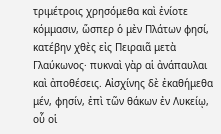τριμέτροις χρησόμεθα καὶ ἐνίοτε κόμμασιν, ὥσπερ ὁ μὲν Πλάτων φησί, κατέβην χθὲς εἰς Πειραιᾶ μετὰ Γλαύκωνος· πυκναὶ γὰρ αἱ ἀνάπαυλαι καὶ ἀποθέσεις. Αἰσχίνης δὲ ἐκαθήμεθα μέν, φησίν, ἐπὶ τῶν θάκων ἐν Λυκείῳ, οὗ οἱ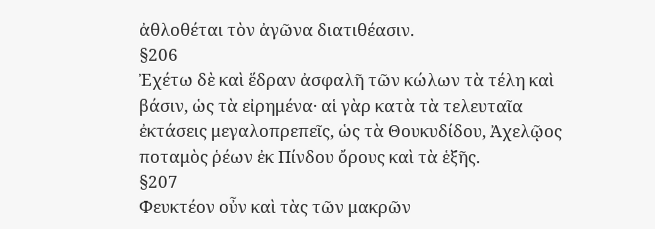ἀθλοθέται τὸν ἀγῶνα διατιθέασιν.
§206
Ἐχέτω δὲ καὶ ἕδραν ἀσφαλῆ τῶν κώλων τὰ τέλη καὶ βάσιν, ὡς τὰ εἰρημένα· αἱ γὰρ κατὰ τὰ τελευταῖα ἐκτάσεις μεγαλοπρεπεῖς, ὡς τὰ Θουκυδίδου, Ἀχελῷος ποταμὸς ῥέων ἐκ Πίνδου ὄρους καὶ τὰ ἑξῆς.
§207
Φευκτέον οὖν καὶ τὰς τῶν μακρῶν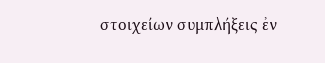στοιχείων συμπλήξεις ἐν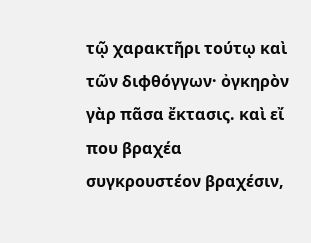τῷ χαρακτῆρι τούτῳ καὶ τῶν διφθόγγων· ὀγκηρὸν γὰρ πᾶσα ἔκτασις. καὶ εἴ που βραχέα συγκρουστέον βραχέσιν,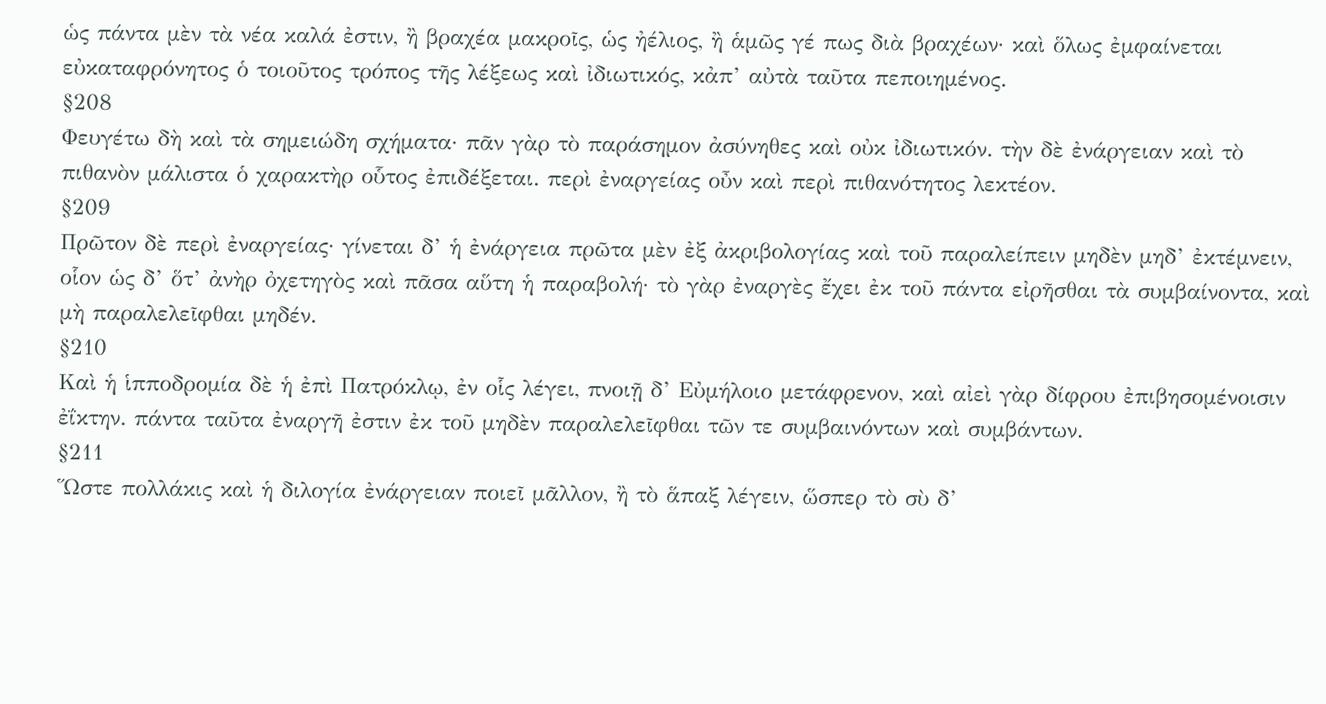ὡς πάντα μὲν τὰ νέα καλά ἐστιν, ἢ βραχέα μακροῖς, ὡς ἠέλιος, ἢ ἁμῶς γέ πως διὰ βραχέων· καὶ ὅλως ἐμφαίνεται εὐκαταφρόνητος ὁ τοιοῦτος τρόπος τῆς λέξεως καὶ ἰδιωτικός, κἀπ’ αὐτὰ ταῦτα πεποιημένος.
§208
Φευγέτω δὴ καὶ τὰ σημειώδη σχήματα· πᾶν γὰρ τὸ παράσημον ἀσύνηθες καὶ οὐκ ἰδιωτικόν. τὴν δὲ ἐνάργειαν καὶ τὸ πιθανὸν μάλιστα ὁ χαρακτὴρ οὗτος ἐπιδέξεται. περὶ ἐναργείας οὖν καὶ περὶ πιθανότητος λεκτέον.
§209
Πρῶτον δὲ περὶ ἐναργείας· γίνεται δ’ ἡ ἐνάργεια πρῶτα μὲν ἐξ ἀκριβολογίας καὶ τοῦ παραλείπειν μηδὲν μηδ’ ἐκτέμνειν, οἷον ὡς δ’ ὅτ’ ἀνὴρ ὀχετηγὸς καὶ πᾶσα αὕτη ἡ παραβολή· τὸ γὰρ ἐναργὲς ἔχει ἐκ τοῦ πάντα εἰρῆσθαι τὰ συμβαίνοντα, καὶ μὴ παραλελεῖφθαι μηδέν.
§210
Καὶ ἡ ἱπποδρομία δὲ ἡ ἐπὶ Πατρόκλῳ, ἐν οἷς λέγει, πνοιῇ δ’ Εὐμήλοιο μετάφρενον, καὶ αἰεὶ γὰρ δίφρου ἐπιβησομένοισιν ἐΐκτην. πάντα ταῦτα ἐναργῆ ἐστιν ἐκ τοῦ μηδὲν παραλελεῖφθαι τῶν τε συμβαινόντων καὶ συμβάντων.
§211
Ὥστε πολλάκις καὶ ἡ διλογία ἐνάργειαν ποιεῖ μᾶλλον, ἢ τὸ ἅπαξ λέγειν, ὥσπερ τὸ σὺ δ’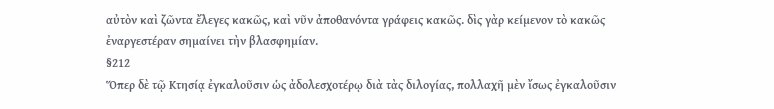αὐτὸν καὶ ζῶντα ἔλεγες κακῶς, καὶ νῦν ἀποθανόντα γράφεις κακῶς. δὶς γὰρ κείμενον τὸ κακῶς ἐναργεστέραν σημαίνει τὴν βλασφημίαν.
§212
Ὅπερ δὲ τῷ Κτησίᾳ ἐγκαλοῦσιν ὡς ἀδολεσχοτέρῳ διὰ τὰς διλογίας, πολλαχῆ μὲν ἴσως ἐγκαλοῦσιν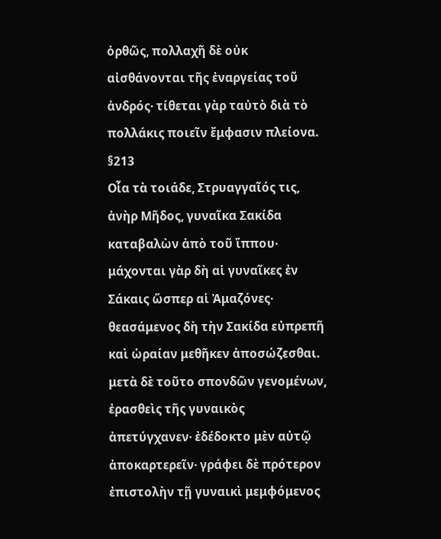ὀρθῶς, πολλαχῆ δὲ οὐκ αἰσθάνονται τῆς ἐναργείας τοῦ ἀνδρός· τίθεται γὰρ ταὐτὸ διὰ τὸ πολλάκις ποιεῖν ἔμφασιν πλείονα.
§213
Οἷα τὰ τοιάδε, Στρυαγγαῖός τις, ἀνὴρ Μῆδος, γυναῖκα Σακίδα καταβαλὼν ἀπὸ τοῦ ἵππου· μάχονται γὰρ δὴ αἱ γυναῖκες ἐν Σάκαις ὥσπερ αἱ Ἀμαζόνες· θεασάμενος δὴ τὴν Σακίδα εὐπρεπῆ καὶ ὡραίαν μεθῆκεν ἀποσώζεσθαι. μετὰ δὲ τοῦτο σπονδῶν γενομένων, ἐρασθεὶς τῆς γυναικὸς ἀπετύγχανεν· ἐδέδοκτο μὲν αὐτῷ ἀποκαρτερεῖν· γράφει δὲ πρότερον ἐπιστολὴν τῇ γυναικὶ μεμφόμενος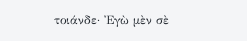τοιάνδε· Ἐγὼ μὲν σὲ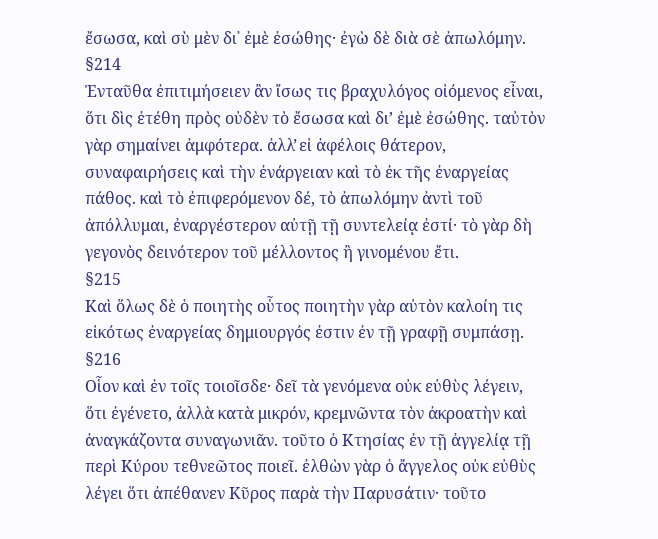ἔσωσα, καὶ σὺ μὲν δι᾽ ἐμὲ ἐσώθης· ἐγὼ δὲ διὰ σὲ ἀπωλόμην.
§214
Ἐνταῦθα ἐπιτιμήσειεν ἂν ἴσως τις βραχυλόγος οἰόμενος εἶναι, ὅτι δὶς ἐτέθη πρὸς οὐδὲν τὸ ἔσωσα καὶ δι’ ἐμὲ ἐσώθης. ταὐτὸν γὰρ σημαίνει ἀμφότερα. ἀλλ̓ εἰ ἀφέλοις θάτερον, συναφαιρήσεις καὶ τὴν ἐνάργειαν καὶ τὸ ἐκ τῆς ἐναργείας πάθος. καὶ τὸ ἐπιφερόμενον δέ, τὸ ἀπωλόμην ἀντὶ τοῦ ἀπόλλυμαι, ἐναργέστερον αὐτῇ τῇ συντελείᾳ ἐστί· τὸ γὰρ δὴ γεγονὸς δεινότερον τοῦ μέλλοντος ἢ γινομένου ἔτι.
§215
Καὶ ὅλως δὲ ὁ ποιητὴς οὗτος ποιητὴν γὰρ αὐτὸν καλοίη τις εἰκότως ἐναργείας δημιουργός ἐστιν ἐν τῇ γραφῇ συμπάσῃ.
§216
Οἷον καὶ ἐν τοῖς τοιοῖσδε· δεῖ τὰ γενόμενα οὐκ εὐθὺς λέγειν, ὅτι ἐγένετο, ἀλλὰ κατὰ μικρόν, κρεμνῶντα τὸν ἀκροατὴν καὶ ἀναγκάζοντα συναγωνιᾶν. τοῦτο ὁ Κτησίας ἐν τῇ ἀγγελίᾳ τῇ περὶ Κύρου τεθνεῶτος ποιεῖ. ἐλθὼν γὰρ ὁ ἄγγελος οὐκ εὐθὺς λέγει ὅτι ἀπέθανεν Κῦρος παρὰ τὴν Παρυσάτιν· τοῦτο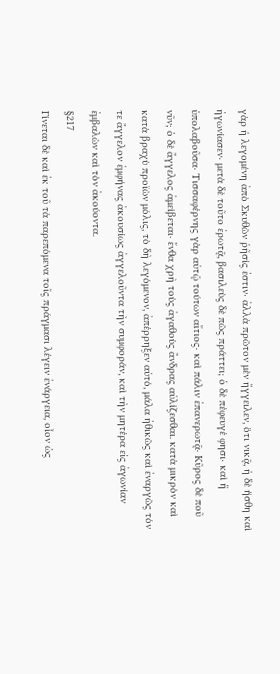γὰρ ἡ λεγομένη ἀπὸ Σκυθῶν ῥῆσίς ἐστιν· ἀλλὰ πρῶτον μὲν ἤγγειλεν, ὅτι νικᾷ, ἡ δὲ ἥσθη καὶ ἠγωνίασεν· μετὰ δὲ τοῦτο ἐρωτᾷ, βασιλεὺς δὲ πῶς πράττει; ὁ δὲ πέφευγέ φησι· καὶ ἣ ὑπολαβοῦσα· Τισσαφέρνης γὰρ αὐτῷ τούτων αἴτιος· καὶ πάλιν ἐπανερωτᾷ· Κῦρος δὲ ποῦ νῦν; ὁ δὲ ἄγγελος ἀμείβεται· ἔνθα χρὴ τοὺς ἀγαθοὺς ἄνδρας αὐλίζεσθαι. κατὰ μικρὸν καὶ κατὰ βραχὺ προϊὼν μόλις, τὸ δὴ λεγόμενον, ἀπέρρηξεν αὐτό, μάλα ἠθικῶς καὶ ἐναργῶς τόν τε ἄγγελον ἐμφήνας ἀκουσίως ἀγγελοῦντα τὴν συμφοράν, καὶ τὴν μητέρα εἰς ἀγωνίαν ἐμβαλὼν καὶ τὸν ἀκούοντα.
§217
Γίνεται δὲ καὶ ἐκ τοῦ τὰ παρεπόμενα τοῖς πράγμασι λέγειν ἐνάργεια, οἷον ὡς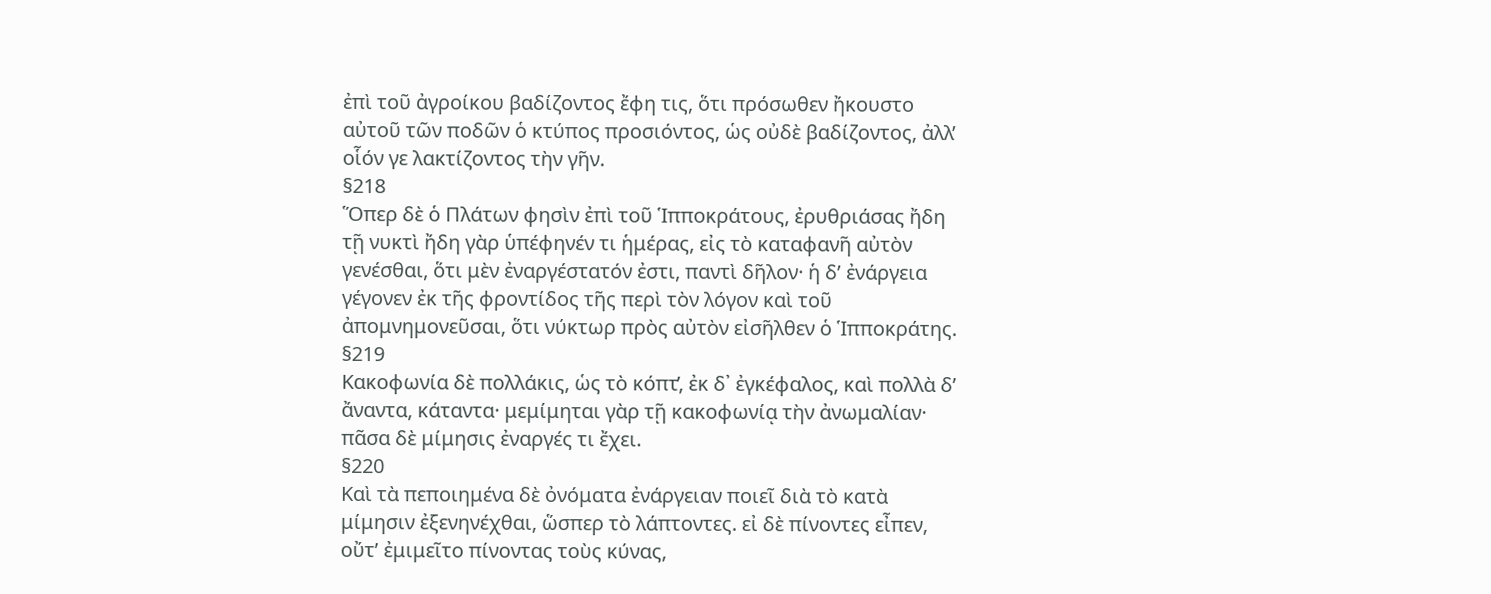ἐπὶ τοῦ ἀγροίκου βαδίζοντος ἔφη τις, ὅτι πρόσωθεν ἤκουστο αὐτοῦ τῶν ποδῶν ὁ κτύπος προσιόντος, ὡς οὐδὲ βαδίζοντος, ἀλλ̓ οἷόν γε λακτίζοντος τὴν γῆν.
§218
Ὅπερ δὲ ὁ Πλάτων φησὶν ἐπὶ τοῦ Ἱπποκράτους, ἐρυθριάσας ἤδη τῇ νυκτὶ ἤδη γὰρ ὑπέφηνέν τι ἡμέρας, εἰς τὸ καταφανῆ αὐτὸν γενέσθαι, ὅτι μὲν ἐναργέστατόν ἐστι, παντὶ δῆλον· ἡ δ’ ἐνάργεια γέγονεν ἐκ τῆς φροντίδος τῆς περὶ τὸν λόγον καὶ τοῦ ἀπομνημονεῦσαι, ὅτι νύκτωρ πρὸς αὐτὸν εἰσῆλθεν ὁ Ἱπποκράτης.
§219
Κακοφωνία δὲ πολλάκις, ὡς τὸ κόπτ̓, ἐκ δ᾽ ἐγκέφαλος, καὶ πολλὰ δ’ ἄναντα, κάταντα· μεμίμηται γὰρ τῇ κακοφωνίᾳ τὴν ἀνωμαλίαν· πᾶσα δὲ μίμησις ἐναργές τι ἔχει.
§220
Καὶ τὰ πεποιημένα δὲ ὀνόματα ἐνάργειαν ποιεῖ διὰ τὸ κατὰ μίμησιν ἐξενηνέχθαι, ὥσπερ τὸ λάπτοντες. εἰ δὲ πίνοντες εἶπεν, οὔτ’ ἐμιμεῖτο πίνοντας τοὺς κύνας,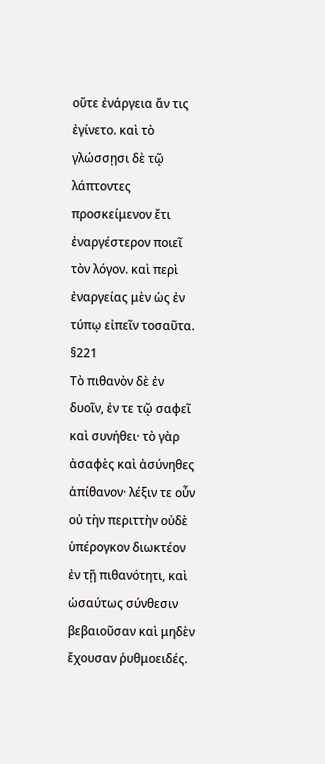οὔτε ἐνάργεια ἄν τις ἐγίνετο. καὶ τὸ γλώσσῃσι δὲ τῷ λάπτοντες προσκείμενον ἔτι ἐναργέστερον ποιεῖ τὸν λόγον. καὶ περὶ ἐναργείας μὲν ὡς ἐν τύπῳ εἰπεῖν τοσαῦτα.
§221
Τὸ πιθανὸν δὲ ἐν δυοῖν, ἐν τε τῷ σαφεῖ καὶ συνήθει· τὸ γὰρ ἀσαφὲς καὶ ἀσύνηθες ἀπίθανον· λέξιν τε οὖν οὐ τὴν περιττὴν οὐδὲ ὑπέρογκον διωκτέον ἐν τῇ πιθανότητι, καὶ ὡσαύτως σύνθεσιν βεβαιοῦσαν καὶ μηδὲν ἔχουσαν ῥυθμοειδές.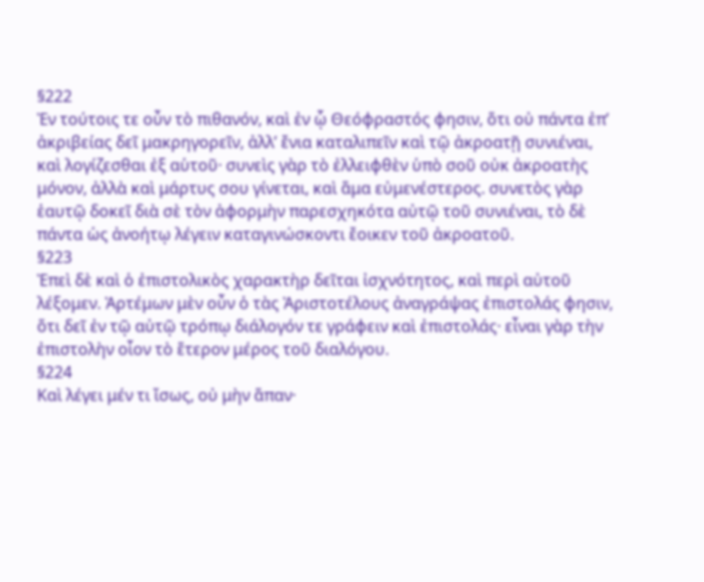§222
Ἐν τούτοις τε οὖν τὸ πιθανόν, καὶ ἐν ᾧ Θεόφραστός φησιν, ὅτι οὐ πάντα ἐπ’ ἀκριβείας δεῖ μακρηγορεῖν, ἀλλ’ ἔνια καταλιπεῖν καὶ τῷ ἀκροατῇ συνιέναι, καὶ λογίζεσθαι ἐξ αὑτοῦ· συνεὶς γὰρ τὸ ἐλλειφθὲν ὑπὸ σοῦ οὐκ ἀκροατὴς μόνον, ἀλλὰ καὶ μάρτυς σου γίνεται, καὶ ἅμα εὐμενέστερος. συνετὸς γὰρ ἑαυτῷ δοκεῖ διὰ σὲ τὸν ἀφορμὴν παρεσχηκότα αὐτῷ τοῦ συνιέναι, τὸ δὲ πάντα ὡς ἀνοήτῳ λέγειν καταγινώσκοντι ἔοικεν τοῦ ἀκροατοῦ.
§223
Ἐπεὶ δὲ καὶ ὁ ἐπιστολικὸς χαρακτὴρ δεῖται ἰσχνότητος, καὶ περὶ αὐτοῦ λέξομεν. Ἀρτέμων μὲν οὖν ὁ τὰς Ἀριστοτέλους ἀναγράψας ἐπιστολάς φησιν, ὅτι δεῖ ἐν τῷ αὐτῷ τρόπῳ διάλογόν τε γράφειν καὶ ἐπιστολάς· εἶναι γὰρ τὴν ἐπιστολὴν οἷον τὸ ἕτερον μέρος τοῦ διαλόγου.
§224
Καὶ λέγει μέν τι ἴσως, οὐ μὴν ἅπαν·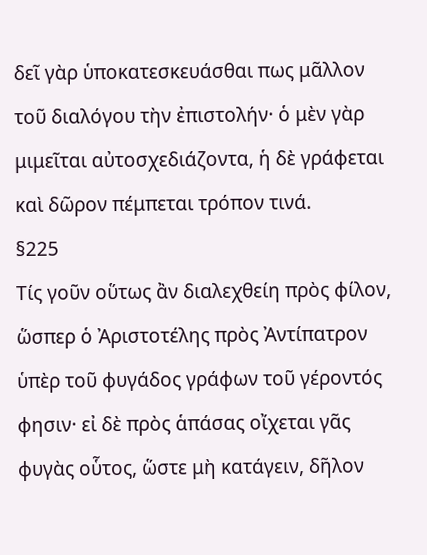δεῖ γὰρ ὑποκατεσκευάσθαι πως μᾶλλον τοῦ διαλόγου τὴν ἐπιστολήν· ὁ μὲν γὰρ μιμεῖται αὐτοσχεδιάζοντα, ἡ δὲ γράφεται καὶ δῶρον πέμπεται τρόπον τινά.
§225
Τίς γοῦν οὕτως ἂν διαλεχθείη πρὸς φίλον, ὥσπερ ὁ Ἀριστοτέλης πρὸς Ἀντίπατρον ὑπὲρ τοῦ φυγάδος γράφων τοῦ γέροντός φησιν· εἰ δὲ πρὸς ἁπάσας οἴχεται γᾶς φυγὰς οὗτος, ὥστε μὴ κατάγειν, δῆλον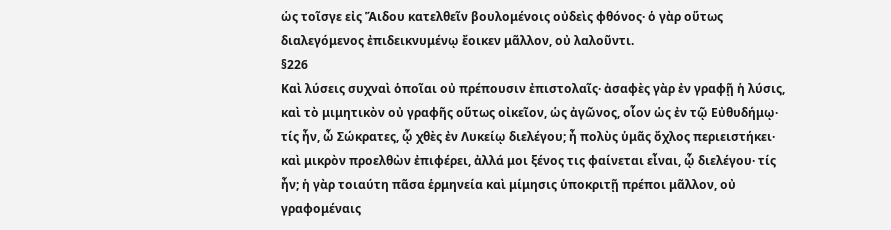ὡς τοῖσγε εἰς Ἅιδου κατελθεῖν βουλομένοις οὐδεὶς φθόνος· ὁ γὰρ οὕτως διαλεγόμενος ἐπιδεικνυμένῳ ἔοικεν μᾶλλον, οὐ λαλοῦντι.
§226
Καὶ λύσεις συχναὶ ὁποῖαι οὐ πρέπουσιν ἐπιστολαῖς· ἀσαφὲς γὰρ ἐν γραφῇ ἡ λύσις, καὶ τὸ μιμητικὸν οὐ γραφῆς οὕτως οἰκεῖον, ὡς ἀγῶνος, οἷον ὡς ἐν τῷ Εὐθυδήμῳ· τίς ἦν, ὦ Σώκρατες, ᾧ χθὲς ἐν Λυκείῳ διελέγου; ἦ πολὺς ὑμᾶς ὄχλος περιειστήκει· καὶ μικρὸν προελθὼν ἐπιφέρει, ἀλλά μοι ξένος τις φαίνεται εἶναι, ᾧ διελέγου· τίς ἦν; ἡ γὰρ τοιαύτη πᾶσα ἑρμηνεία καὶ μίμησις ὑποκριτῇ πρέποι μᾶλλον, οὐ γραφομέναις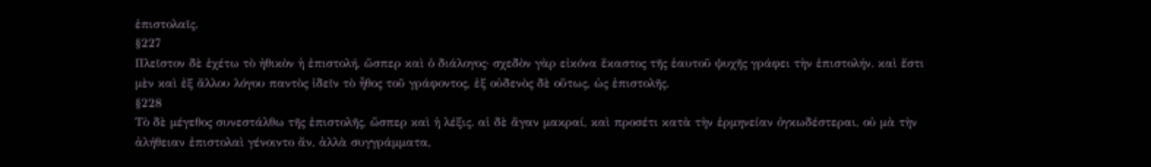ἐπιστολαῖς.
§227
Πλεῖστον δὲ ἐχέτω τὸ ἠθικὸν ἡ ἐπιστολή, ὥσπερ καὶ ὁ διάλογος· σχεδὸν γὰρ εἰκόνα ἕκαστος τῆς ἑαυτοῦ ψυχῆς γράφει τὴν ἐπιστολήν. καὶ ἔστι μὲν καὶ ἐξ ἄλλου λόγου παντὸς ἰδεῖν τὸ ἦθος τοῦ γράφοντος, ἐξ οὐδενὸς δὲ οὕτως, ὡς ἐπιστολῆς.
§228
Τὸ δὲ μέγεθος συνεστάλθω τῆς ἐπιστολῆς, ὥσπερ καὶ ἡ λέξις. αἱ δὲ ἄγαν μακραί, καὶ προσέτι κατὰ τὴν ἑρμηνείαν ὀγκωδέστεραι, οὐ μὰ τὴν ἀλήθειαν ἐπιστολαὶ γένοιντο ἄν, ἀλλὰ συγγράμματα,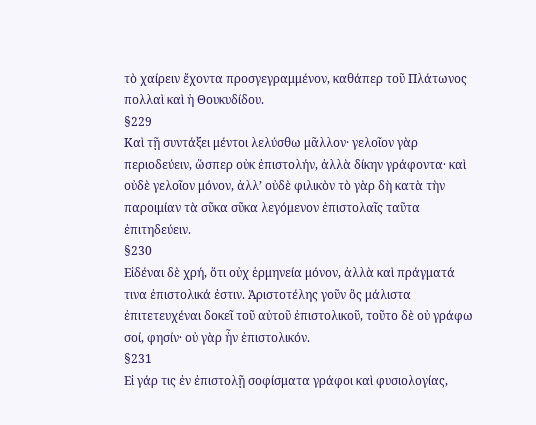τὸ χαίρειν ἔχοντα προσγεγραμμένον, καθάπερ τοῦ Πλάτωνος πολλαὶ καὶ ἡ Θουκυδίδου.
§229
Καὶ τῇ συντάξει μέντοι λελύσθω μᾶλλον· γελοῖον γὰρ περιοδεύειν, ὥσπερ οὐκ ἐπιστολήν, ἀλλὰ δίκην γράφοντα· καὶ οὐδὲ γελοῖον μόνον, ἀλλ’ οὐδὲ φιλικὸν τὸ γὰρ δὴ κατὰ τὴν παροιμίαν τὰ σῦκα σῦκα λεγόμενον ἐπιστολαῖς ταῦτα ἐπιτηδεύειν.
§230
Εἰδέναι δὲ χρή, ὅτι οὐχ ἑρμηνεία μόνον, ἀλλὰ καὶ πράγματά τινα ἐπιστολικά ἐστιν. Ἀριστοτέλης γοῦν ὃς μάλιστα ἐπιτετευχέναι δοκεῖ τοῦ αὐτοῦ ἐπιστολικοῦ, τοῦτο δὲ οὐ γράφω σοί, φησίν· οὐ γὰρ ἦν ἐπιστολικόν.
§231
Εἰ γάρ τις ἐν ἐπιστολῇ σοφίσματα γράφοι καὶ φυσιολογίας,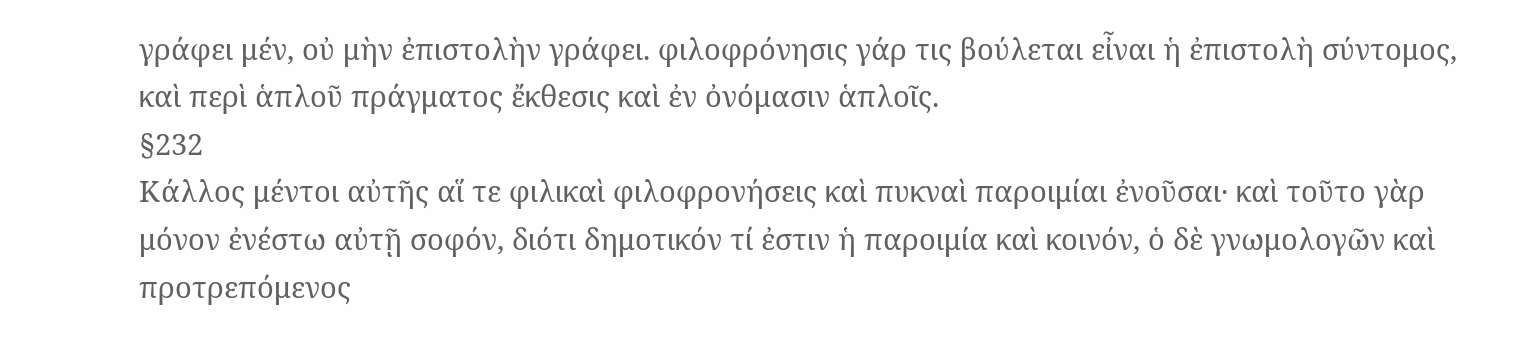γράφει μέν, οὐ μὴν ἐπιστολὴν γράφει. φιλοφρόνησις γάρ τις βούλεται εἶναι ἡ ἐπιστολὴ σύντομος, καὶ περὶ ἁπλοῦ πράγματος ἔκθεσις καὶ ἐν ὀνόμασιν ἁπλοῖς.
§232
Κάλλος μέντοι αὐτῆς αἵ τε φιλικαὶ φιλοφρονήσεις καὶ πυκναὶ παροιμίαι ἐνοῦσαι· καὶ τοῦτο γὰρ μόνον ἐνέστω αὐτῇ σοφόν, διότι δημοτικόν τί ἐστιν ἡ παροιμία καὶ κοινόν, ὁ δὲ γνωμολογῶν καὶ προτρεπόμενος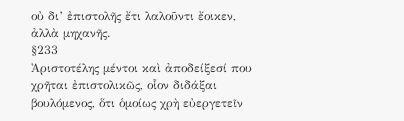οὐ δι’ ἐπιστολῆς ἔτι λαλοῦντι ἔοικεν, ἀλλὰ μηχανῆς.
§233
Ἀριστοτέλης μέντοι καὶ ἀποδείξεσί που χρῆται ἐπιστολικῶς, οἷον διδάξαι βουλόμενος, ὅτι ὁμοίως χρὴ εὐεργετεῖν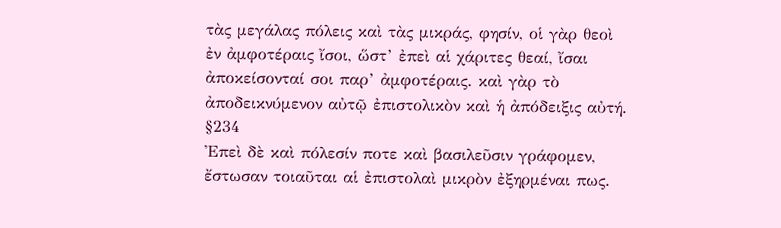τὰς μεγάλας πόλεις καὶ τὰς μικράς, φησίν, οἱ γὰρ θεοὶ ἐν ἀμφοτέραις ἴσοι, ὥστ’ ἐπεὶ αἱ χάριτες θεαί, ἴσαι ἀποκείσονταί σοι παρ’ ἀμφοτέραις. καὶ γὰρ τὸ ἀποδεικνύμενον αὐτῷ ἐπιστολικὸν καὶ ἡ ἀπόδειξις αὐτή.
§234
Ἐπεὶ δὲ καὶ πόλεσίν ποτε καὶ βασιλεῦσιν γράφομεν, ἔστωσαν τοιαῦται αἱ ἐπιστολαὶ μικρὸν ἐξηρμέναι πως.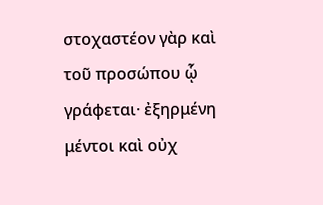στοχαστέον γὰρ καὶ τοῦ προσώπου ᾧ γράφεται· ἐξηρμένη μέντοι καὶ οὐχ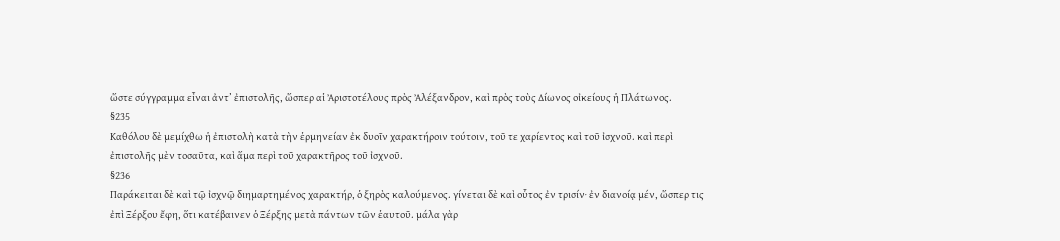ὥστε σύγγραμμα εἶναι ἀντ’ ἐπιστολῆς, ὥσπερ αἱ Ἀριστοτέλους πρὸς Ἀλέξανδρον, καὶ πρὸς τοὺς Δίωνος οἰκείους ἡ Πλάτωνος.
§235
Καθόλου δὲ μεμίχθω ἡ ἐπιστολὴ κατὰ τὴν ἑρμηνείαν ἐκ δυοῖν χαρακτήροιν τούτοιν, τοῦ τε χαρίεντος καὶ τοῦ ἰσχνοῦ. καὶ περὶ ἐπιστολῆς μὲν τοσαῦτα, καὶ ἅμα περὶ τοῦ χαρακτῆρος τοῦ ἰσχνοῦ.
§236
Παράκειται δὲ καὶ τῷ ἰσχνῷ διημαρτημένος χαρακτήρ, ὁ ξηρὸς καλούμενος. γίνεται δὲ καὶ οὗτος ἐν τρισίν· ἐν διανοίᾳ μέν, ὥσπερ τις ἐπὶ Ξέρξου ἔφη, ὅτι κατέβαινεν ὁ Ξέρξης μετὰ πάντων τῶν ἑαυτοῦ. μάλα γὰρ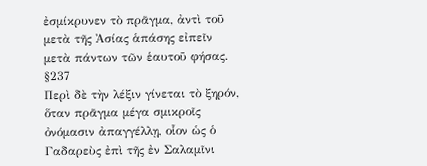ἐσμίκρυνεν τὸ πρᾶγμα, ἀντὶ τοῦ μετὰ τῆς Ἀσίας ἁπάσης εἰπεῖν μετὰ πάντων τῶν ἑαυτοῦ φήσας.
§237
Περὶ δὲ τὴν λέξιν γίνεται τὸ ξηρόν, ὅταν πρᾶγμα μέγα σμικροῖς ὀνόμασιν ἀπαγγέλλῃ, οἷον ὡς ὁ Γαδαρεὺς ἐπὶ τῆς ἐν Σαλαμῖνι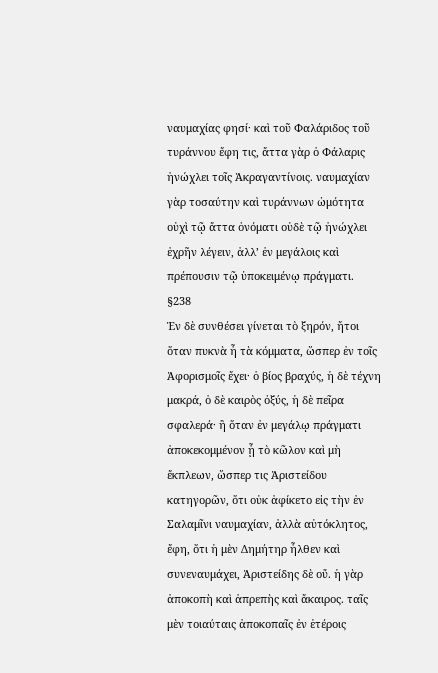ναυμαχίας φησί· καὶ τοῦ Φαλάριδος τοῦ τυράννου ἔφη τις, ἄττα γὰρ ὁ Φάλαρις ἠνώχλει τοῖς Ἀκραγαντίνοις. ναυμαχίαν γὰρ τοσαύτην καὶ τυράννων ὠμότητα οὐχὶ τῷ ἄττα ὀνόματι οὐδὲ τῷ ἠνώχλει ἐχρῆν λέγειν, ἀλλ’ ἐν μεγάλοις καὶ πρέπουσιν τῷ ὑποκειμένῳ πράγματι.
§238
Ἐν δὲ συνθέσει γίνεται τὸ ξηρόν, ἤτοι ὅταν πυκνὰ ἦ τὰ κόμματα, ὥσπερ ἐν τοῖς Ἀφορισμοῖς ἔχει· ὁ βίος βραχύς, ἡ δὲ τέχνη μακρά, ὁ δὲ καιρὸς ὀξύς, ἡ δὲ πεῖρα σφαλερά· ἢ ὅταν ἐν μεγάλῳ πράγματι ἀποκεκομμένον ᾖ τὸ κῶλον καὶ μὴ ἔκπλεων, ὥσπερ τις Ἀριστείδου κατηγορῶν, ὅτι οὐκ ἀφίκετο εἰς τὴν ἐν Σαλαμῖνι ναυμαχίαν, ἀλλὰ αὐτόκλητος, ἔφη, ὅτι ἡ μὲν Δημήτηρ ἦλθεν καὶ συνεναυμάχει, Ἀριστείδης δὲ οὔ. ἡ γὰρ ἀποκοπὴ καὶ ἀπρεπὴς καὶ ἄκαιρος. ταῖς μὲν τοιαύταις ἀποκοπαῖς ἐν ἑτέροις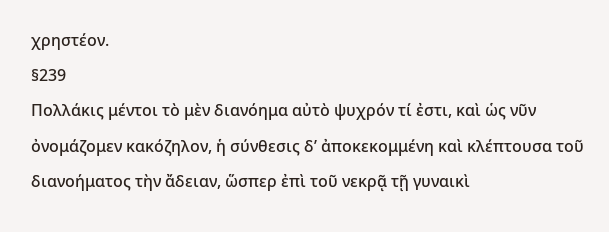χρηστέον.
§239
Πολλάκις μέντοι τὸ μὲν διανόημα αὐτὸ ψυχρόν τί ἐστι, καὶ ὡς νῦν ὀνομάζομεν κακόζηλον, ἡ σύνθεσις δ’ ἀποκεκομμένη καὶ κλέπτουσα τοῦ διανοήματος τὴν ἄδειαν, ὥσπερ ἐπὶ τοῦ νεκρᾷ τῇ γυναικὶ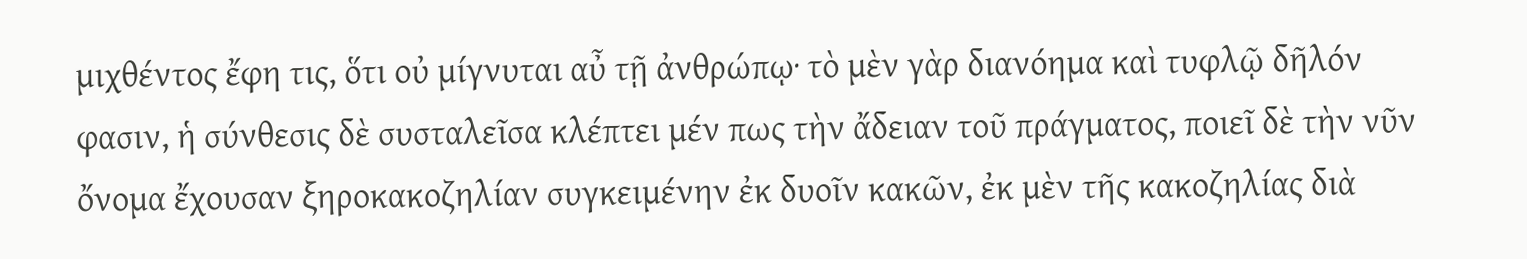μιχθέντος ἔφη τις, ὅτι οὐ μίγνυται αὖ τῇ ἀνθρώπῳ· τὸ μὲν γὰρ διανόημα καὶ τυφλῷ δῆλόν φασιν, ἡ σύνθεσις δὲ συσταλεῖσα κλέπτει μέν πως τὴν ἄδειαν τοῦ πράγματος, ποιεῖ δὲ τὴν νῦν ὄνομα ἔχουσαν ξηροκακοζηλίαν συγκειμένην ἐκ δυοῖν κακῶν, ἐκ μὲν τῆς κακοζηλίας διὰ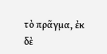τὸ πρᾶγμα, ἐκ δὲ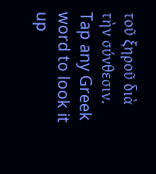τοῦ ξηροῦ διὰ τὴν σύνθεσιν.
Tap any Greek word to look it up